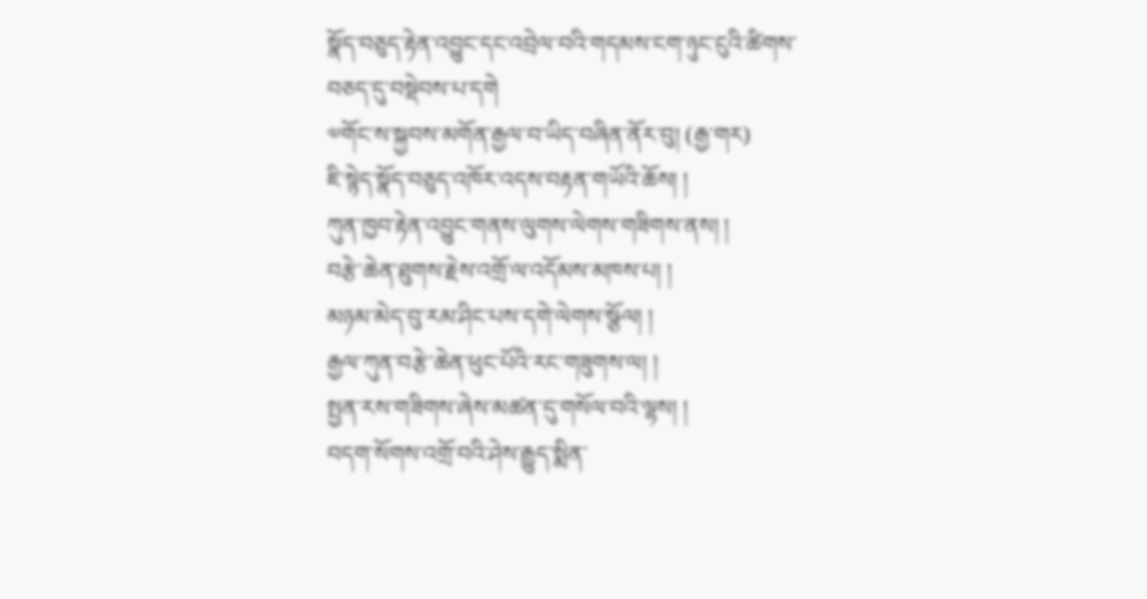སྣོད་བཅུད་རྟེན་འབྱུང་དང་འབྲེལ་བའི་གདམས་ངག་ཉུང་ངུའི་ཚིགས་བཅད་དུ་བསྡེབས་པ་དགེ
༧གོང་ས་སྐྱབས་མགོན་རྒྱལ་བ་ཡིད་བཞིན་ནོར་བུ། (རྒྱ་གར)
ཇི་སྙེད་སྣོད་བཅུད་འཁོར་འདས་བརྟན་གཡོའི་ཆོས། །
ཀུན་ཁྱབ་རྟེན་འབྱུང་གནས་ལུགས་ལེགས་གཟིགས་ནས། །
བརྩེ་ཆེན་ཐུགས་རྗེས་འགྲོ་ལ་འདོམས་མཁས་པ། །
མཉམ་མེད་བུ་རམ་ཤིང་པས་དགེ་ལེགས་སྩོལ། །
རྒྱལ་ཀུན་བརྩེ་ཆེན་ཕུང་པོའི་རང་གཟུགས་ལ། །
སྤྱན་རས་གཟིགས་ཞེས་མཚན་དུ་གསོལ་བའི་ལྷས། །
བདག་སོགས་འགྲོ་བའི་ཤེས་རྒྱུད་སྨིན་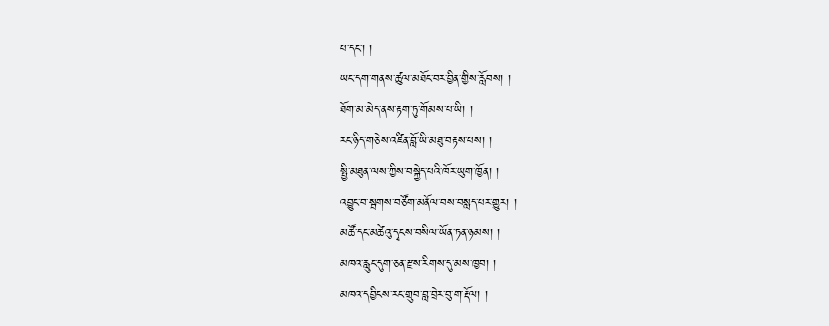པ་དང་། །
ཡང་དག་གནས་ཚུལ་མཐོང་བར་བྱིན་གྱིས་རློབས། །
ཐོག་མ་མེད་ནས་རྟག་ཏུ་གོམས་པ་ཡི། །
རང་ཉིད་གཅེས་འཛིན་བློ་ཡི་མཐུ་བརྟས་པས། །
སྤྱི་མཐུན་ལས་ཀྱིས་བསྐྱེད་པའི་ཁོར་ཡུག་ཁྱོན། །
འབྱུང་བ་སྦགས་བཙོག་མནོལ་བས་བསླད་པར་གྱུར། །
མཚོ་དང་མཚེའུ་དྭངས་བསིལ་ཡོན་ཏན་ཉམས། །
མཁའ་རླུང་དུག་ཅན་རྫས་རིགས་དུ་མས་ཁྱབ། །
མཁའ་དབྱིངས་རང་གྲུབ་བླ་བྲེར་བུ་ག་རྡོལ། །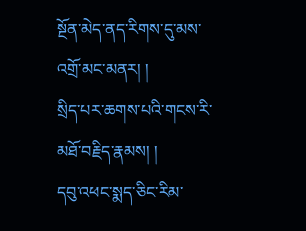སྔོན་མེད་ནད་རིགས་དུ་མས་འགྲོ་མང་མནར། །
སྲིད་པར་ཆགས་པའི་གངས་རི་མཐོ་བརྗིད་རྣམས། །
དབུ་འཕང་སྨད་ཅིང་རིམ་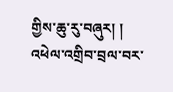གྱིས་ཆུ་རུ་བཞུར། །
འཕེལ་འགྲིབ་བྲལ་བར་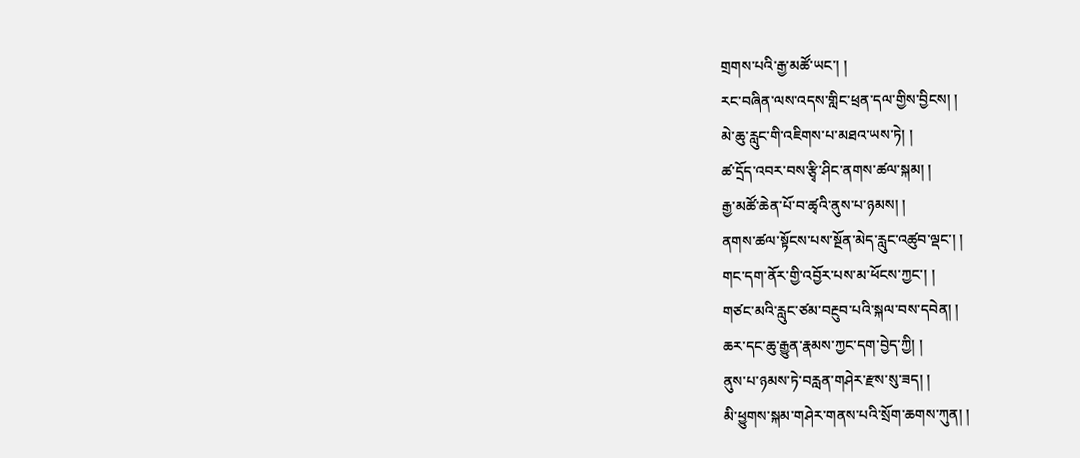གྲགས་པའི་རྒྱ་མཚོ་ཡང་། །
རང་བཞིན་ལས་འདས་གླིང་ཕྲན་དལ་གྱིས་བྱིངས། །
མེ་ཆུ་རླུང་གི་འཇིགས་པ་མཐའ་ཡས་ཏེ། །
ཚ་དྲོད་འབར་བས་རྩྭི་ཤིང་ནགས་ཚལ་སྐམ། །
རྒྱ་མཚོ་ཆེན་པོ་བ་ཚྭའི་ནུས་པ་ཉམས། །
ནགས་ཚལ་སྟོངས་པས་སྔོན་མེད་རླུང་འཚུབ་ལྡང་། །
གང་དག་ནོར་གྱི་འབྱོར་པས་མ་ཕོངས་ཀྱང་། །
གཙང་མའི་རླུང་ཙམ་བརྔུབ་པའི་སྐལ་བས་དབེན། །
ཆར་དང་ཆུ་རྒྱུན་རྣམས་ཀྱང་དག་བྱེད་ཀྱི། །
ནུས་པ་ཉམས་ཏེ་བརླན་གཤེར་རྫས་སུ་ཟད། །
མི་ཕྱུགས་སྐམ་གཤེར་གནས་པའི་སྲོག་ཆགས་ཀུན། །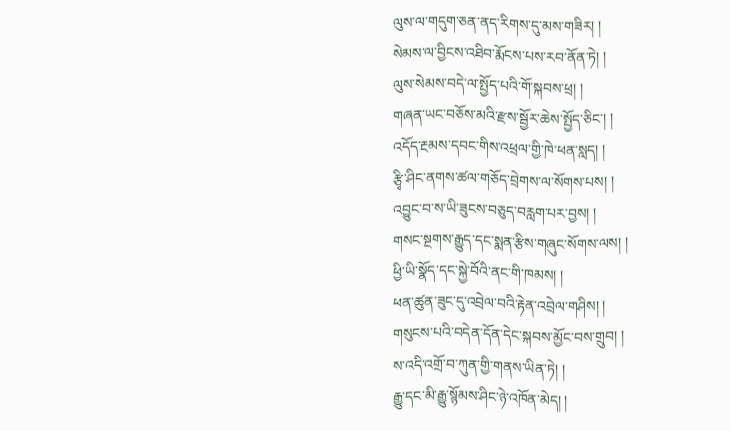ལུས་ལ་གདུག་ཅན་ནད་རིགས་དུ་མས་གཟིར། །
སེམས་ལ་བྱིངས་འཐིབ་རྨོངས་པས་རབ་ནོན་ཏེ། །
ལུས་སེམས་བདེ་ལ་སྤྱོད་པའི་གོ་སྐབས་ཕྲ། །
གཞན་ཡང་བཅོས་མའི་རྫས་སྦྱོར་ཆེས་སྤྱོད་ཅིང་། །
འདོད་རྔམས་དབང་གིས་འཕྲལ་གྱི་ཁེ་ཕན་སླད། །
རྩྭི་ཤིང་ནགས་ཚལ་གཅོད་བྲེགས་ལ་སོགས་པས། །
འབྱུང་བ་ས་ཡི་ཟུངས་བཅུད་བརླག་པར་བྱས། །
གསང་སྔགས་རྒྱུད་དང་སྨན་རྩིས་གཞུང་སོགས་ལས། །
ཕྱི་ཡི་སྣོད་དང་སྐྱེ་བོའི་ནང་གི་ཁམས། །
ཕན་ཚུན་ཟུང་དུ་འབྲེལ་བའི་རྟེན་འབྲེལ་གཤིས། །
གསུངས་པའི་བདེན་དོན་དེང་སྐབས་མྱོང་བས་གྲུབ། །
ས་འདི་འགྲོ་བ་ཀུན་གྱི་གནས་ཡིན་ཏེ། །
རྒྱུ་དང་མི་རྒྱུ་སྙོམས་ཤིང་ཉེ་འཁོན་མེད། །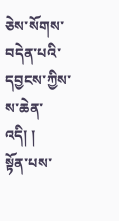ཅེས་སོགས་བདེན་པའི་དབྱངས་ཀྱིས་ས་ཆེན་འདི། །
སྟོན་པས་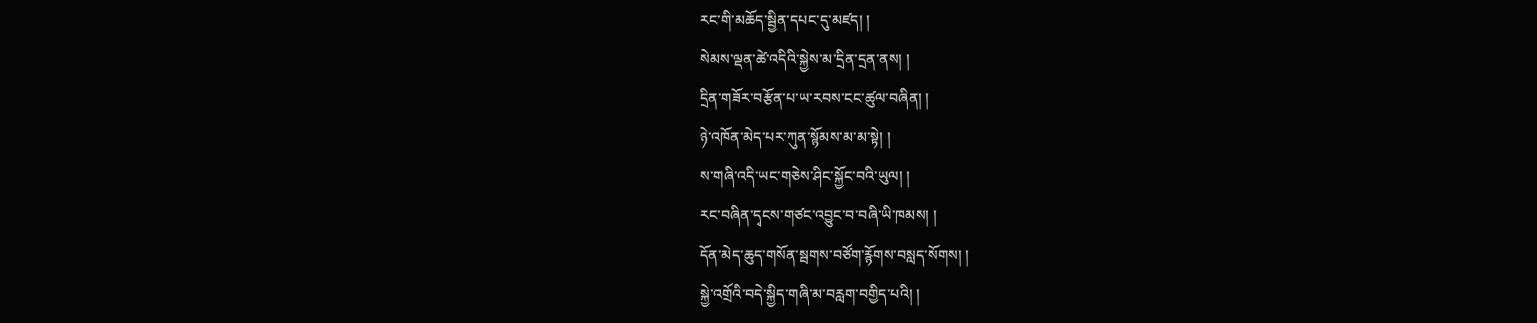རང་གི་མཆོད་སྦྱིན་དཔང་དུ་མཛད། །
སེམས་ལྡན་ཚེ་འདིའི་སྐྱེས་མ་དྲིན་དྲན་ནས། །
དྲིན་གཟོར་བརྩོན་པ་ཡ་རབས་ངང་ཚུལ་བཞིན། །
ཉེ་འཁོན་མེད་པར་ཀུན་སྙོམས་མ་མ་སྟེ། །
ས་གཞི་འདི་ཡང་གཅེས་ཤིང་སྐྱོང་བའི་ཡུལ། །
རང་བཞིན་དྭངས་གཙང་འབྱུང་བ་བཞི་ཡི་ཁམས། །
དོན་མེད་ཆུད་གསོན་སྦགས་བཙོག་རྙོགས་བསླད་སོགས། །
སྐྱེ་འགྲོའི་བདེ་སྐྱིད་གཞི་མ་བརླག་བགྱིད་པའི། །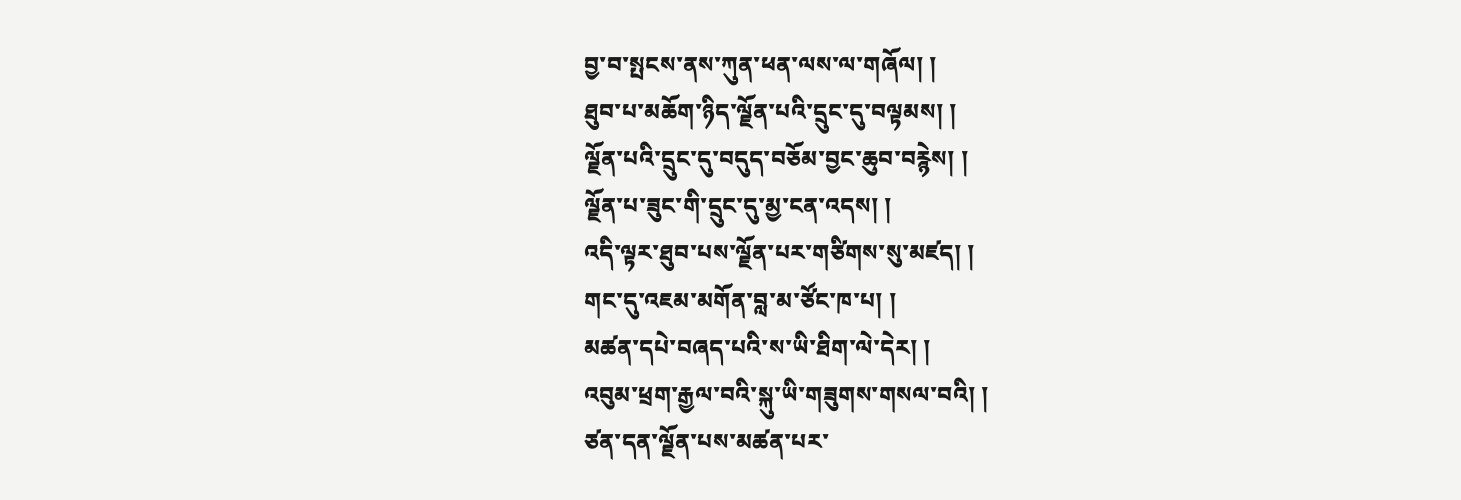བྱ་བ་སྤངས་ནས་ཀུན་ཕན་ལས་ལ་གཞོལ། །
ཐུབ་པ་མཆོག་ཉིད་ལྗོན་པའི་དྲུང་དུ་བལྟམས། །
ལྗོན་པའི་དྲུང་དུ་བདུད་བཅོམ་བྱང་ཆུབ་བརྙེས། །
ལྗོན་པ་ཟུང་གི་དྲུང་དུ་མྱ་ངན་འདས། །
འདི་ལྟར་ཐུབ་པས་ལྗོན་པར་གཙིགས་སུ་མཛད། །
གང་དུ་འཇམ་མགོན་བླ་མ་ཙོང་ཁ་པ། །
མཚན་དཔེ་བཞད་པའི་ས་ཡི་ཐིག་ལེ་དེར། །
འབུམ་ཕྲག་རྒྱལ་བའི་སྐུ་ཡི་གཟུགས་གསལ་བའི། །
ཙན་དན་ལྗོན་པས་མཚན་པར་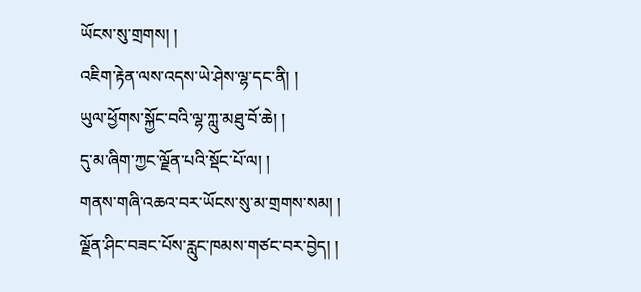ཡོངས་སུ་གྲགས། །
འཇིག་རྟེན་ལས་འདས་ཡེ་ཤེས་ལྷ་དང་ནི། །
ཡུལ་ཕྱོགས་སྐྱོང་བའི་ལྷ་ཀླུ་མཐུ་བོ་ཆེ། །
དུ་མ་ཞིག་ཀྱང་ལྗོན་པའི་སྡོང་པོ་ལ། །
གནས་གཞི་འཆའ་བར་ཡོངས་སུ་མ་གྲགས་སམ། །
ལྗོན་ཤིང་བཟང་པོས་རླུང་ཁམས་གཙང་བར་བྱེད། །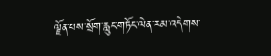ལྗོན་པས་སྲོག་རླུང་གཏོང་ལེན་རམ་འདེགས་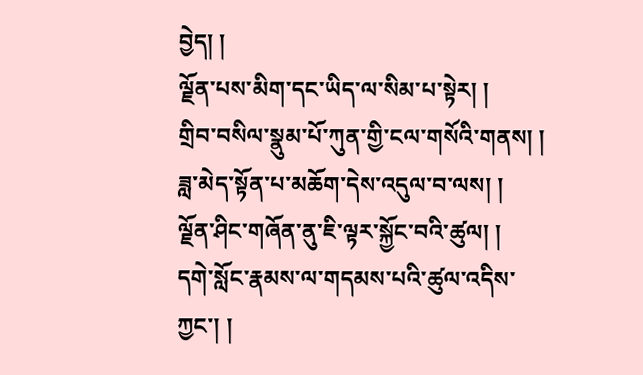བྱེད། །
ལྗོན་པས་མིག་དང་ཡིད་ལ་སིམ་པ་སྟེར། །
གྲིབ་བསིལ་སྣུམ་པོ་ཀུན་གྱི་ངལ་གསོའི་གནས། །
ཟླ་མེད་སྟོན་པ་མཆོག་དེས་འདུལ་བ་ལས། །
ལྗོན་ཤིང་གཞོན་ནུ་ཇི་ལྟར་སྐྱོང་བའི་ཚུལ། །
དགེ་སློང་རྣམས་ལ་གདམས་པའི་ཚུལ་འདིས་ཀྱང་། །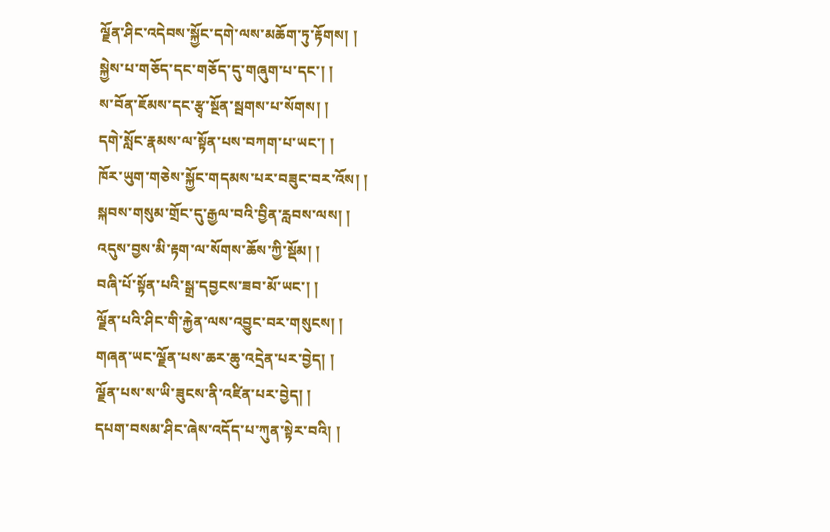ལྗོན་ཤིང་འདེབས་སྐྱོང་དགེ་ལས་མཆོག་ཏུ་རྟོགས། །
སྐྱེས་པ་གཅོད་དང་གཅོད་དུ་གཞུག་པ་དང་། །
ས་བོན་ཇོམས་དང་རྩྭ་སྔོན་སྦགས་པ་སོགས། །
དགེ་སློང་རྣམས་ལ་སྟོན་པས་བཀག་པ་ཡང་། །
ཁོར་ཡུག་གཅེས་སྐྱོང་གདམས་པར་བཟུང་བར་འོས། །
སྐབས་གསུམ་གྲོང་དུ་རྒྱལ་བའི་བྱིན་རླབས་ལས། །
འདུས་བྱས་མི་རྟག་ལ་སོགས་ཆོས་ཀྱི་སྡོམ། །
བཞི་པོ་སྟོན་པའི་སྒྲ་དབྱངས་ཟབ་མོ་ཡང་། །
ལྗོན་པའི་ཤིང་གི་རྐྱེན་ལས་འབྱུང་བར་གསུངས། །
གཞན་ཡང་ལྗོན་པས་ཆར་ཆུ་འདྲེན་པར་བྱེད། །
ལྗོན་པས་ས་ཡི་ཟུངས་ནི་འཛིན་པར་བྱེད། །
དཔག་བསམ་ཤིང་ཞེས་འདོད་པ་ཀུན་སྟེར་བའི། །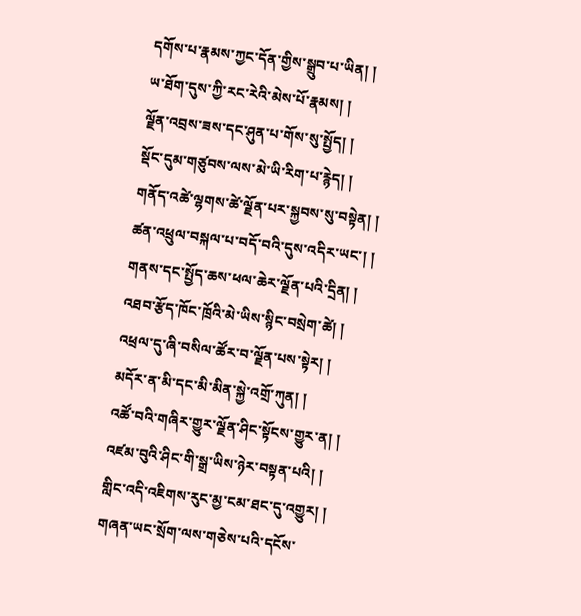དགོས་པ་རྣམས་ཀྱང་དོན་གྱིས་སྒྲུབ་པ་ཡིན། །
ཡ་ཐོག་དུས་ཀྱི་རང་རེའི་མེས་པོ་རྣམས། །
ལྗོན་འབྲས་ཟས་དང་ཤུན་པ་གོས་སུ་སྤྱོད། །
སྡོང་དུམ་གཙུབས་ལས་མེ་ཡི་རིག་པ་རྙེད། །
གནོད་འཚེ་ལྷགས་ཚེ་ལྗོན་པར་སྐྱབས་སུ་བསྟེན། །
ཚན་འཕྲུལ་བསྐལ་པ་བདོ་བའི་དུས་འདིར་ཡང་། །
གནས་དང་སྤྱོད་ཆས་ཕལ་ཆེར་ལྗོན་པའི་དྲིན། །
འཐབ་རྩོད་ཁོང་ཁྲོའི་མེ་ཡིས་སྙིང་བསྲེག་ཚེ། །
འཕྲལ་དུ་ཞི་བསིལ་ཚོར་བ་ལྗོན་པས་སྟེར། །
མདོར་ན་མི་དང་མི་མིན་སྐྱེ་འགྲོ་ཀུན། །
འཚོ་བའི་གཞིར་གྱུར་ལྗོན་ཤིང་སྟོངས་གྱུར་ན། །
འཛམ་བུའི་ཤིང་གི་སྒྲ་ཡིས་ཉེར་བསྟན་པའི། །
གླིང་འདི་འཇིགས་རུང་མྱ་ངམ་ཐང་དུ་འགྱུར། །
གཞན་ཡང་སྲོག་ལས་གཅེས་པའི་དངོས་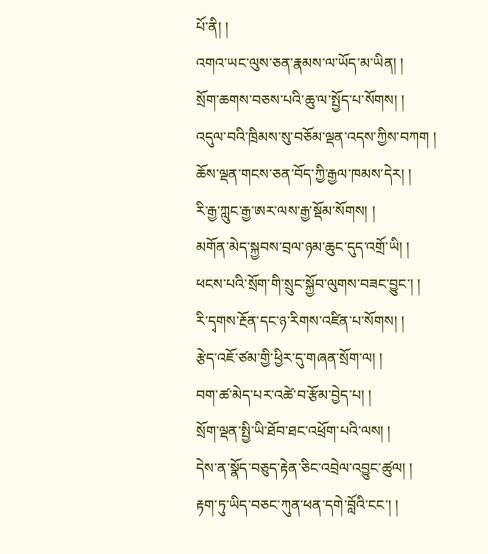པོ་ནི། །
འགའ་ཡང་ལུས་ཅན་རྣམས་ལ་ཡོད་མ་ཡིན། །
སྲོག་ཆགས་བཅས་པའི་ཆུ་ལ་སྤྱོད་པ་སོགས། །
འདུལ་བའི་ཁྲིམས་སུ་བཅོམ་ལྡན་འདས་ཀྱིས་བཀག །
ཆོས་ལྡན་གངས་ཅན་བོད་ཀྱི་རྒྱལ་ཁམས་དེར། །
རི་རྒྱ་ཀླུང་རྒྱ་ཨར་ལས་རྒྱ་སྡོམ་སོགས། །
མགོན་མེད་སྐྱབས་བྲལ་ཉམ་ཆུང་དུད་འགྲོ་ཡི། །
ཕངས་པའི་སྲོག་གི་སྲུང་སྐྱོབ་ལུགས་བཟང་བྱུང་། །
རི་དྭགས་རྔོན་དང་ཉ་རིགས་འཛིན་པ་སོགས། །
རྩེད་འཇོ་ཙམ་གྱི་ཕྱིར་དུ་གཞན་སྲོག་ལ། །
བག་ཚ་མེད་པར་འཚེ་བ་རྩོམ་བྱེད་པ། །
སྲོག་ལྡན་སྤྱི་ཡི་ཐོབ་ཐང་འཕྲོག་པའི་ལས། །
དེས་ན་སྣོད་བཅུད་རྟེན་ཅིང་འབྲེལ་འབྱུང་ཚུལ། །
རྟག་ཏུ་ཡིད་བཅང་ཀུན་ཕན་དགེ་བློའི་ངང་། །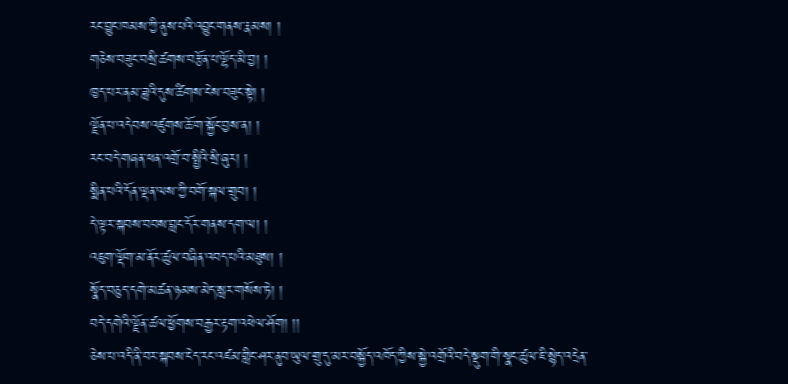རང་བྱུང་ཁམས་ཀྱི་ནུས་པའི་འབྱུང་གནས་རྣམས། །
གཅེས་བཟུང་བསྲི་ཚགས་བརྩོན་པ་ལྷོད་མི་བྱ། །
ཁྱད་པར་ནམ་ཟླའི་དུས་ཚིགས་ངེས་བཟུང་སྟེ། །
ལྗོན་པ་འདེབས་འཛུགས་ཆོ་ག་སྐྱོང་བྱས་ན། །
རང་བདེ་གཞན་ཕན་འགྲོ་བ་སྤྱིའི་སྲི་ཞུར། །
སྨིན་པའི་དོན་ལྡན་ལས་ཀྱི་བགོ་སྐལ་གྲུབ། །
དེ་ལྟར་སྐབས་བབས་བླང་དོར་གནས་དག་ལ། །
འཇུག་ལྡོག་མ་ནོར་ཚུལ་བཞིན་འབད་པའི་མཐུས། །
སྣོད་བཅུད་དགེ་མཚན་ཉམས་མེད་སླར་གསོས་ཏེ། །
བདེ་དགེའི་ལྗོན་ཚལ་ཕྱོགས་བརྒྱར་རྟག་འཕེལ་ཤོག། །།
ཅེས་པ་འདི་ནི་བར་སྐབས་ངེད་རང་འཛམ་གླིང་ཤར་ནུབ་ཡུལ་གྲུ་དུ་མར་བསྐྱོད་འཁོད་ཀྱིས་སྐྱེ་འགྲོའི་བདེ་སྡུག་གི་སྣང་ཚུལ་ཇི་སྙེད་འདྲེན་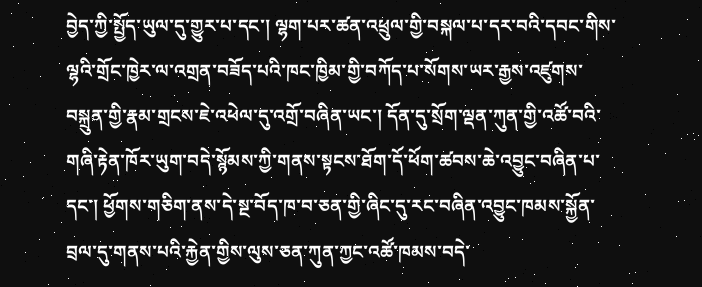བྱེད་ཀྱི་སྤྱོད་ཡུལ་དུ་གྱུར་པ་དང་། ལྷག་པར་ཚན་འཕྲུལ་གྱི་བསྐལ་པ་དར་བའི་དབང་གིས་ལྷའི་གྲོང་ཁྱེར་ལ་འགྲན་བཟོད་པའི་ཁང་ཁྱིམ་གྱི་བཀོད་པ་སོགས་ཡར་རྒྱས་འཛུགས་བསྐྲུན་གྱི་རྣམ་གྲངས་ཇེ་འཕེལ་དུ་འགྲོ་བཞིན་ཡང་། དོན་དུ་སྲོག་ལྡན་ཀུན་གྱི་འཚོ་བའི་གཞི་རྟེན་ཁོར་ཡུག་བདེ་སྙོམས་ཀྱི་གནས་སྟངས་ཐོག་དོ་ཕོག་ཚབས་ཆེ་འབྱུང་བཞིན་པ་དང་། ཕྱོགས་གཅིག་ནས་དེ་སྔ་བོད་ཁ་བ་ཅན་གྱི་ཞིང་དུ་རང་བཞིན་འབྱུང་ཁམས་སྐྱོན་བྲལ་དུ་གནས་པའི་རྐྱེན་གྱིས་ལུས་ཅན་ཀུན་ཀྱང་འཚོ་ཁམས་བདེ་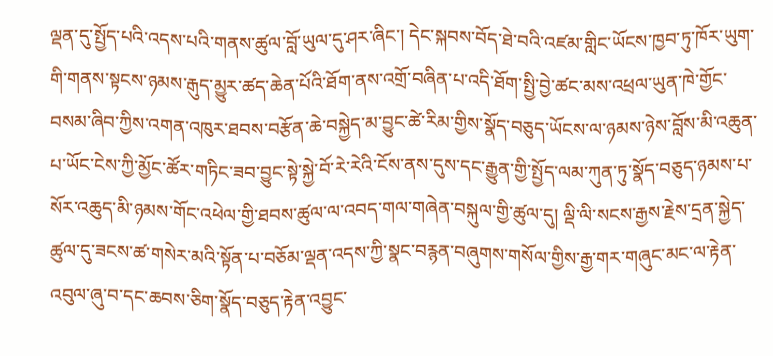ལྡན་དུ་སྤྱོད་པའི་འདས་པའི་གནས་ཚུལ་བློ་ཡུལ་དུ་ཤར་ཞིང་། དེང་སྐབས་བོད་ཐེ་བའི་འཛམ་གླིང་ཡོངས་ཁྱབ་ཏུ་ཁོར་ཡུག་གི་གནས་སྟངས་ཉམས་རྒུད་མྱུར་ཚད་ཆེན་པོའི་ཐོག་ནས་འགྲོ་བཞིན་པ་འདི་ཐོག་སྤྱི་བྱེ་ཚང་མས་འཕྲལ་ཡུན་ཁེ་གྱོང་བསམ་ཞིབ་ཀྱིས་འགན་འཁུར་ཐབས་བརྩོན་ཆེ་བསྐྱེད་མ་བྱུང་ཚེ་རིམ་གྱིས་སྣོད་བཅུད་ཡོངས་ལ་ཉམས་ཉེས་བློས་མི་འཆུན་པ་ཡོང་ངེས་ཀྱི་མྱོང་ཚོར་གཏིང་ཟབ་བྱུང་སྟེ་སྐྱེ་བོ་རེ་རེའི་ངོས་ནས་དུས་དང་རྒྱུན་གྱི་སྤྱོད་ལམ་ཀུན་ཏུ་སྣོད་བཅུད་ཉམས་པ་སོར་འཆུད་མི་ཉམས་གོང་འཕེལ་གྱི་ཐབས་ཚུལ་ལ་འབད་གལ་གཞེན་བསྐུལ་གྱི་ཚུལ་དུ། ལྡི་ལི་སངས་རྒྱས་རྗེས་དྲན་སྐྱེད་ཚུལ་དུ་ཟངས་ཚ་གསེར་མའི་སྟོན་པ་བཅོམ་ལྡན་འདས་ཀྱི་སྣང་བརྙན་བཞུགས་གསོལ་གྱིས་རྒྱ་གར་གཞུང་མང་ལ་རྟེན་འབུལ་ཞུ་བ་དང་ཆབས་ཅིག་སྣོད་བཅུད་རྟེན་འབྱུང་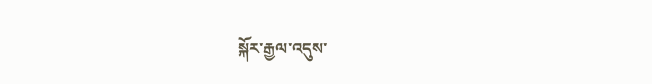སྐོར་རྒྱལ་འདུས་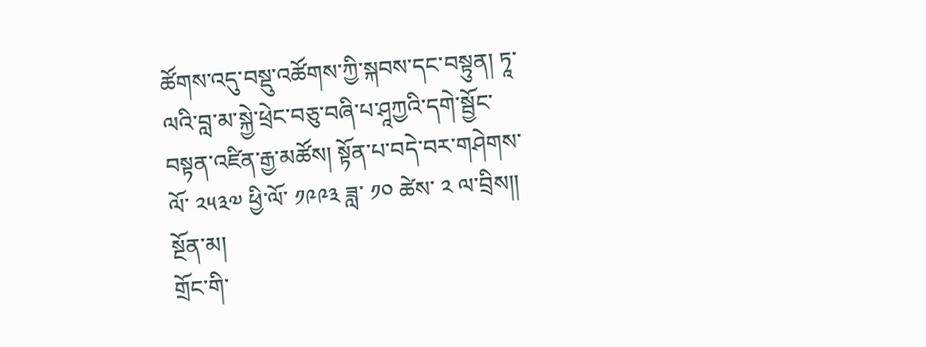ཚོགས་འདུ་བསྡུ་འཚོགས་ཀྱི་སྐབས་དང་བསྟུན། ཏཱ་ལའི་བླ་མ་སྐྱེ་ཕྲེང་བཅུ་བཞི་པ་ཤཱཀྱའི་དགེ་སྦྱོང་བསྟན་འཛིན་རྒྱ་མཚོས། སྟོན་པ་བདེ་བར་གཤེགས་ལོ་ ༢༥༣༧ ཕྱི་ལོ་ ༡༩༩༣ ཟླ་ ༡༠ ཚེས་ ༢ ལ་བྲིས།།
སྔོན་མ།
གྲོང་གི་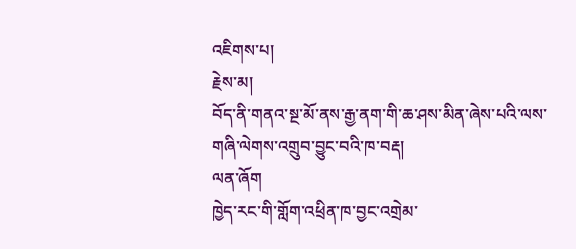འཇིགས་པ།
རྗེས་མ།
བོད་ནི་གནའ་སྔ་མོ་ནས་རྒྱ་ནག་གི་ཆ་ཤས་མིན་ཞེས་པའི་ལས་གཞི་ལེགས་འགྲུབ་བྱུང་བའི་ཁ་བརྡ།
ལན་ཞོག
ཁྱེད་རང་གི་གློག་འཕྲིན་ཁ་བྱང་འགྲེམ་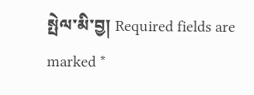སྤེལ་མི་བྱ། Required fields are marked *